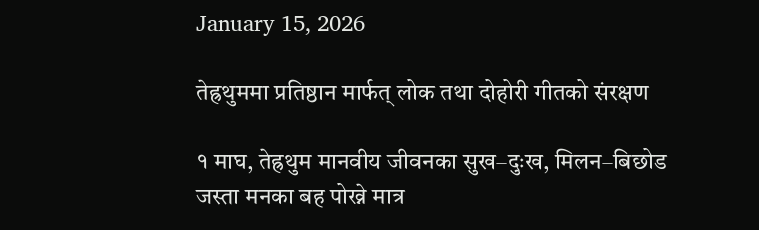January 15, 2026

तेह्रथुममा प्रतिष्ठान मार्फत् लोक तथा दोहोरी गीतको संरक्षण

१ माघ, तेह्रथुम मानवीय जीवनका सुख–दुःख, मिलन–बिछोड जस्ता मनका बह पोख्ने मात्र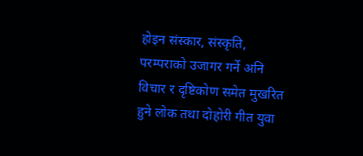होइन संस्कार, संस्कृति, परम्पराको उजागर गर्ने अनि विचार र दृष्टिकोण समेत मुखरित हुने लोक तथा दोहोरी गीत युवा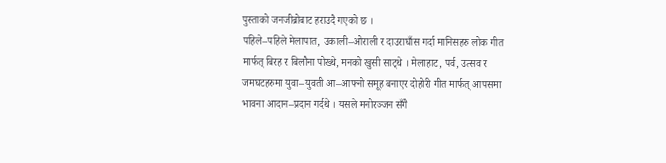पुस्ताको जनजीब्रोबाट हराउदै गएको छ ।
पहिले–पहिले मेलापात, उकाली–ओराली र दाउराघाँस गर्दा मानिसहरु लोक गीत मार्फत् बिरह र बिलौना पोख्थे, मनको खुसी साट्थे । मेलाहाट, पर्व, उत्सव र जमघटहरुमा युवा–युवती आ–आफ्नो समूह बनाएर दोहोरी गीत मार्फत् आपसमा भावना आदान–प्रदान गर्दथे । यसले मनोरञ्जन सँगै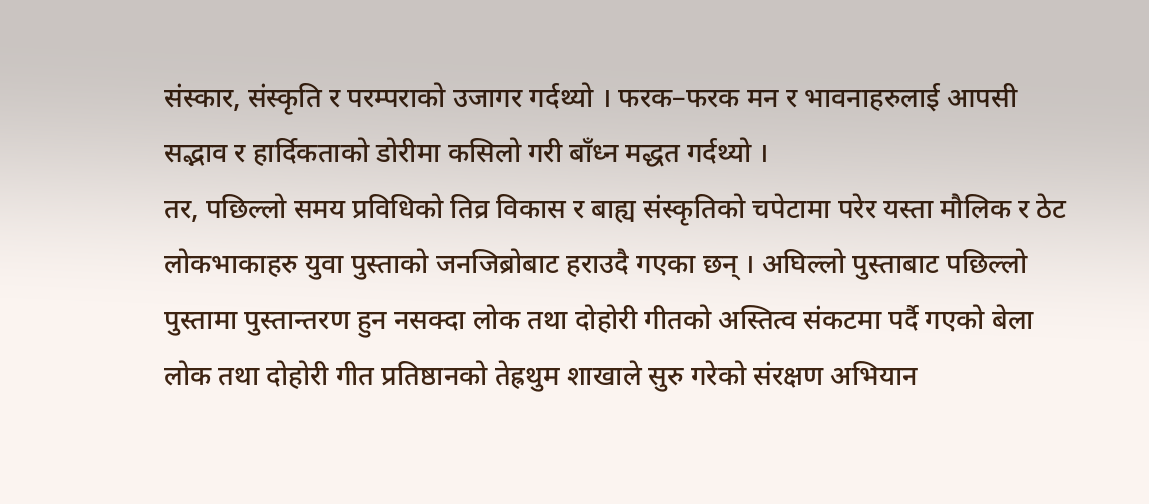संस्कार, संस्कृति र परम्पराको उजागर गर्दथ्यो । फरक–फरक मन र भावनाहरुलाई आपसी सद्भाव र हार्दिकताको डोरीमा कसिलो गरी बाँध्न मद्धत गर्दथ्यो ।
तर, पछिल्लो समय प्रविधिको तिव्र विकास र बाह्य संस्कृतिको चपेटामा परेर यस्ता मौलिक र ठेट लोकभाकाहरु युवा पुस्ताको जनजिब्रोबाट हराउदै गएका छन् । अघिल्लो पुस्ताबाट पछिल्लो पुस्तामा पुस्तान्तरण हुन नसक्दा लोक तथा दोहोरी गीतको अस्तित्व संकटमा पर्दै गएको बेला लोक तथा दोहोरी गीत प्रतिष्ठानको तेह्रथुम शाखाले सुरु गरेको संरक्षण अभियान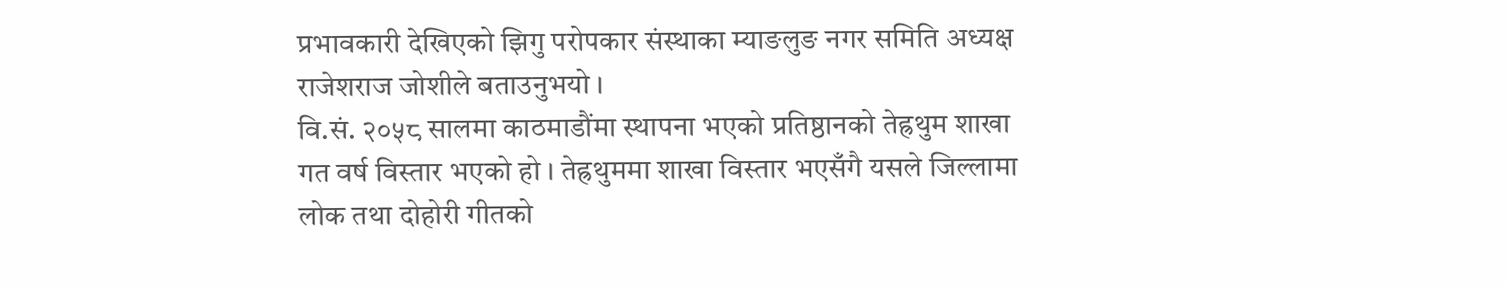प्रभावकारी देखिएको झिगु परोपकार संस्थाका म्याङलुङ नगर समिति अध्यक्ष राजेशराज जोशीले बताउनुभयो ।
वि.सं. २०५८ सालमा काठमाडौंमा स्थापना भएको प्रतिष्ठानको तेह्रथुम शाखा गत वर्ष विस्तार भएको हो । तेह्रथुममा शाखा विस्तार भएसँगै यसले जिल्लामा लोक तथा दोहोरी गीतको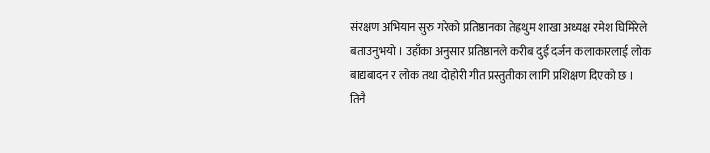संरक्षण अभियान सुरु गरेको प्रतिष्ठानका तेह्रथुम शाखा अध्यक्ष रमेश घिमिरेले बताउनुभयो । उहाँका अनुसार प्रतिष्ठानले करीब दुई दर्जन कलाकारलाई लोक बाद्यबादन र लोक तथा दोहोरी गीत प्रस्तुतीका लागि प्रशिक्षण दिएको छ ।
तिनै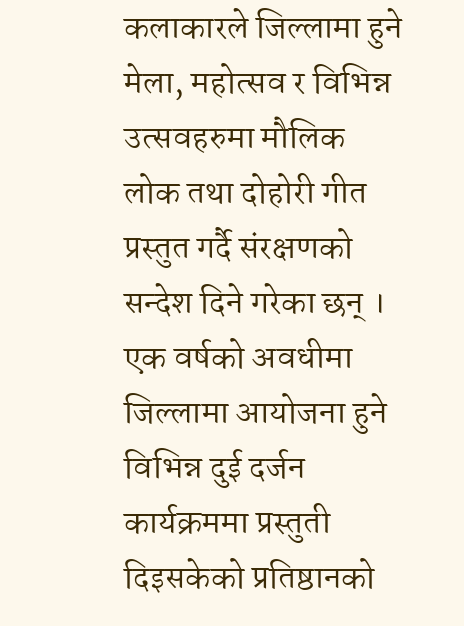कलाकारले जिल्लामा हुने मेला, महोत्सव र विभिन्न उत्सवहरुमा मौलिक लोक तथा दोहोरी गीत प्रस्तुत गर्दै संरक्षणको सन्देश दिने गरेका छन् । एक वर्षको अवधीमा जिल्लामा आयोजना हुने विभिन्न दुई दर्जन कार्यक्रममा प्रस्तुती दिइसकेको प्रतिष्ठानको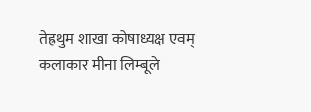तेह्रथुम शाखा कोषाध्यक्ष एवम् कलाकार मीना लिम्बूले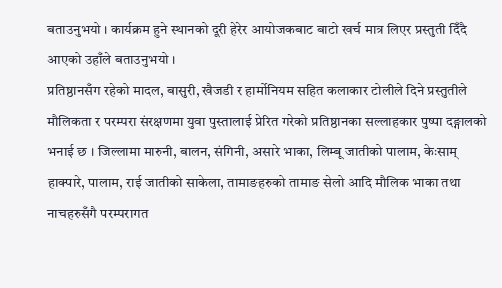बताउनुभयो । कार्यक्रम हुने स्थानको दूरी हेरेर आयोजकबाट बाटो खर्च मात्र लिएर प्रस्तुती दिँदै आएको उहाँले बताउनुभयो ।
प्रतिष्ठानसँग रहेको मादल, बासुरी, खैजडी र हार्मोनियम सहित कलाकार टोलीले दिने प्रस्तुतीले मौलिकता र परम्परा संरक्षणमा युवा पुस्तालाई प्रेरित गरेको प्रतिष्ठानका सल्लाहकार पुष्पा दङ्गालको भनाई छ । जिल्लामा मारुनी, बालन, संगिनी, असारे भाका, लिम्बू जातीको पालाम, केःसाम् हाक्पारे, पालाम, राई जातीको साकेला, तामाङहरुको तामाङ सेलो आदि मौलिक भाका तथा नाचहरुसँगै परम्परागत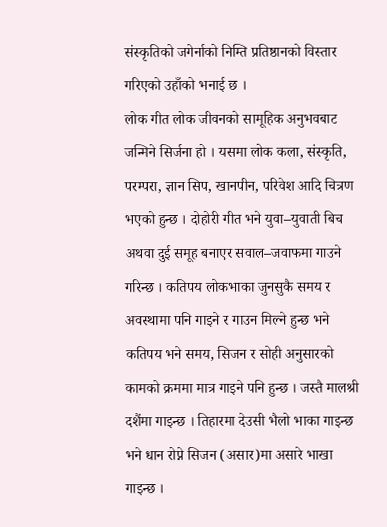संस्कृतिको जगेर्नाको निम्ति प्रतिष्ठानको विस्तार गरिएको उहाँको भनाई छ ।
लोक गीत लोक जीवनको सामूहिक अनुभवबाट जन्मिने सिर्जना हो । यसमा लोक कला, संस्कृति, परम्परा, ज्ञान सिप, खानपीन, परिवेश आदि चित्रण भएको हुन्छ । दोहोरी गीत भने युवा–युवाती बिच अथवा दुई समूह बनाएर सवाल–जवाफमा गाउने गरिन्छ । कतिपय लोकभाका जुनसुकै समय र अवस्थामा पनि गाइने र गाउन मिल्ने हुन्छ भने कतिपय भने समय, सिजन र सोही अनुसारको कामको क्रममा मात्र गाइने पनि हुन्छ । जस्तै मालश्री दशैंमा गाइन्छ । तिहारमा देउसी भैलो भाका गाइन्छ भने धान रोप्ने सिजन (असार)मा असारे भाखा गाइन्छ ।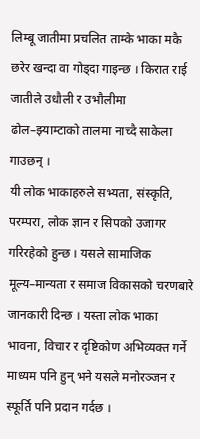लिम्बू जातीमा प्रचलित ताम्के भाका मकै छरेर खन्दा वा गोड्दा गाइन्छ । किरात राई जातीले उधौली र उभौलीमा ढोल–झ्याम्टाको तालमा नाच्दै साकेला गाउछन् ।
यी लोक भाकाहरुले सभ्यता, संस्कृति, परम्परा, लोक ज्ञान र सिपको उजागर गरिरहेको हुन्छ । यसले सामाजिक मूल्य–मान्यता र समाज विकासको चरणबारे जानकारी दिन्छ । यस्ता लोक भाका भावना, विचार र दृष्टिकोण अभिव्यक्त गर्ने माध्यम पनि हुन् भने यसले मनोरञ्जन र स्फूर्ति पनि प्रदान गर्दछ ।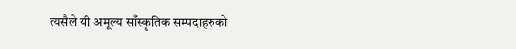त्यसैले यी अमूल्य साँस्कृतिक सम्पदाहरुको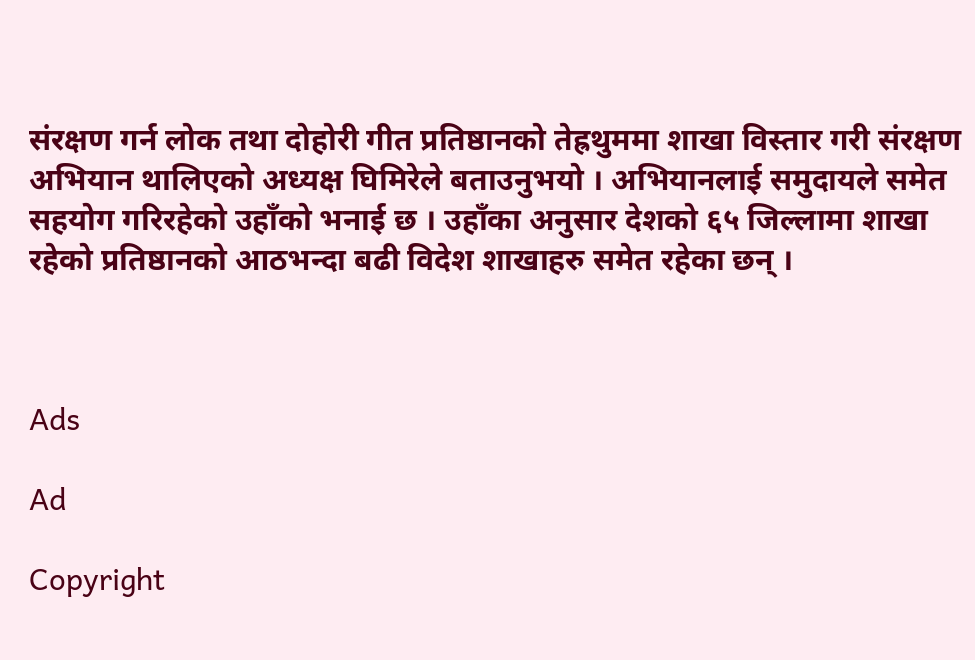संरक्षण गर्न लोक तथा दोहोरी गीत प्रतिष्ठानको तेह्रथुममा शाखा विस्तार गरी संरक्षण अभियान थालिएको अध्यक्ष घिमिरेले बताउनुभयो । अभियानलाई समुदायले समेत सहयोग गरिरहेको उहाँको भनाई छ । उहाँका अनुसार देशको ६५ जिल्लामा शाखा रहेको प्रतिष्ठानको आठभन्दा बढी विदेश शाखाहरु समेत रहेका छन् ।



Ads

Ad

Copyright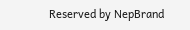Reserved by NepBrand